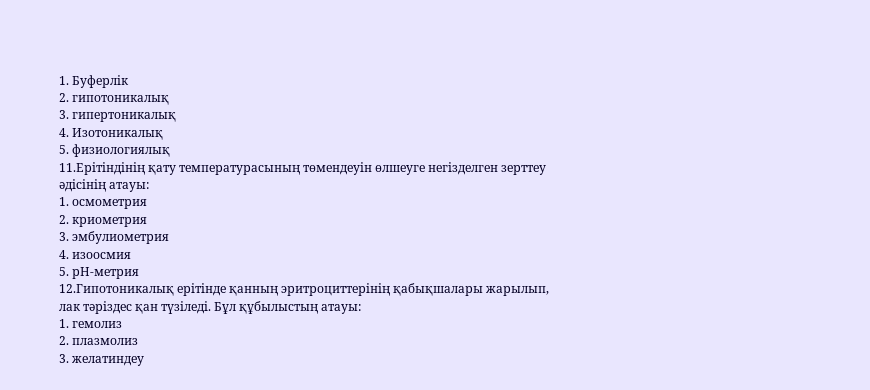1. Буферлiк
2. гипотоникалық
3. гипертоникалық
4. Изотоникалық
5. физиологиялық
11.Ерiтiндiнiң қату температурасының төмендеуiн өлшеуге негiзделген зерттеу әдiсiнiң атауы:
1. осмометрия
2. криометрия
3. эмбулиометрия
4. изоосмия
5. рН-метрия
12.Гипотоникалық ерiтiнде қанның эритроциттерiнiң қабықшалары жарылып,
лак тәрiздес қан түзiледi. Бұл құбылыстың атауы:
1. гемолиз
2. плазмолиз
3. желатиндеу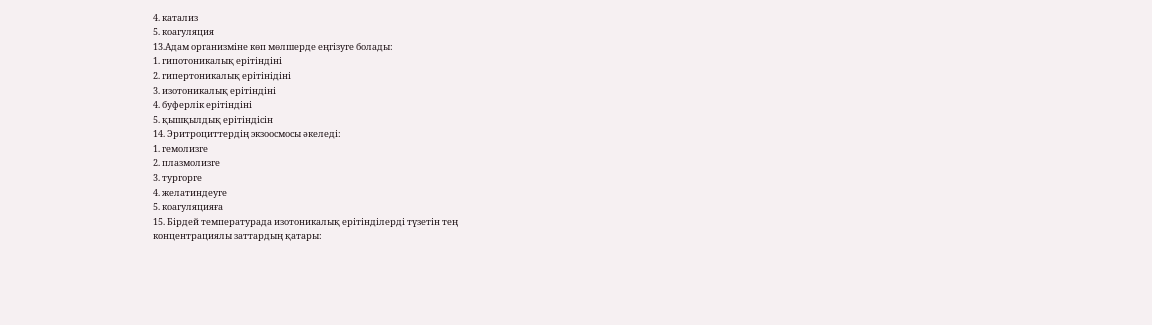4. катализ
5. коагуляция
13.Адам организмiне көп мөлшерде еңгiзуге болады:
1. гипотоникалық ерiтiндiнi
2. гипертоникалық ерiтiнiдiнi
3. изотоникалық ерiтiндiнi
4. буферлiк ерiтiндiнi
5. қышқылдық ерiтiндiсiн
14. Эритроциттердің экзоосмосы әкеледі:
1. гемолизге
2. плазмолизге
3. тургорге
4. желатиндеуге
5. коагуляцияға
15. Бiрдей температурада изотоникалық ерiтiндiлердi түзетiн тең
концентрациялы заттардың қатары: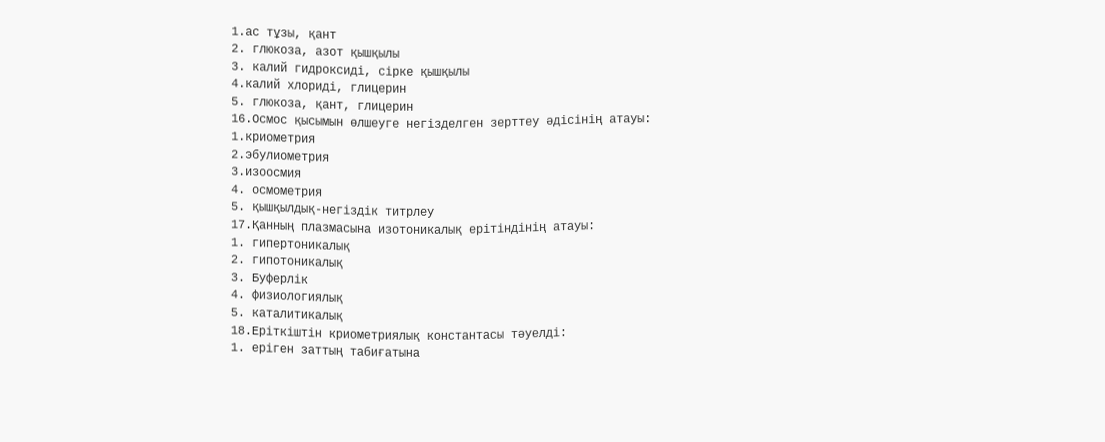1.ас тұзы, қант
2. глюкоза, азот қышқылы
3. калий гидроксидi, сiрке қышқылы
4.калий хлоридi, глицерин
5. глюкоза, қант, глицерин
16.Осмос қысымын өлшеуге негiзделген зерттеу әдiсiнiң атауы:
1.криометрия
2.эбулиометрия
3.изоосмия
4. осмометрия
5. қышқылдық-негiздiк титрлеу
17.Қанның плазмасына изотоникалық ерiтiндiнiң атауы:
1. гипертоникалық
2. гипотоникалық
3. Буферлiк
4. физиологиялық
5. каталитикалық
18.Еріткіштін криометриялық константасы тәуелді:
1. еріген заттың табиғатына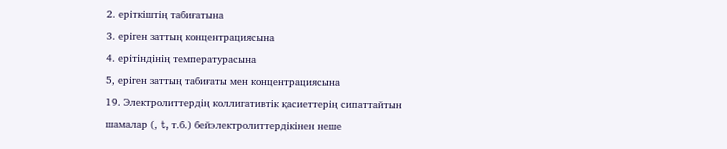2. еріткіштің табиғатына
3. еріген заттың концентрациясына
4. ерітіндінің температурасына
5, еріген заттың табиғаты мен концентрациясына
19. Электролиттердің коллигативтік қасиеттерің сипаттайтын шамалар (, t, т.б.) бейэлектролиттердікінен неше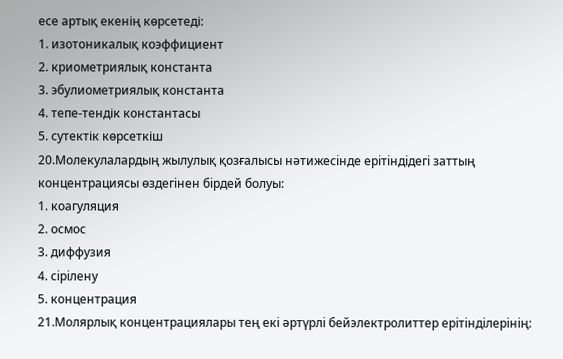есе артық екенің көрсетеді:
1. изотоникалық коэффициент
2. криометриялық константа
3. эбулиометриялық константа
4. тепе-тендік константасы
5. сутектік көрсеткіш
20.Молекулалардың жылулық қозғалысы нәтижесiнде ерiтiндiдегi заттың
концентрациясы өздегiнен бiрдей болуы:
1. коагуляция
2. осмос
3. диффузия
4. сiрiлену
5. концентрация
21.Молярлық концентрациялары тең екi әртүрлi бейэлектролиттер ерiтiндiлерiнiң: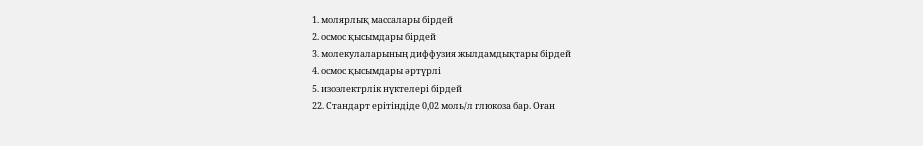1. молярлық массалары бiрдей
2. осмос қысымдары бiрдей
3. молекулаларының диффузия жылдамдықтары бiрдей
4. осмос қысымдары әртүрлi
5. изоэлектрлiк нүктелерi бiрдей
22. Стандарт ерітіндіде 0,02 моль/л глюкоза бар. Оған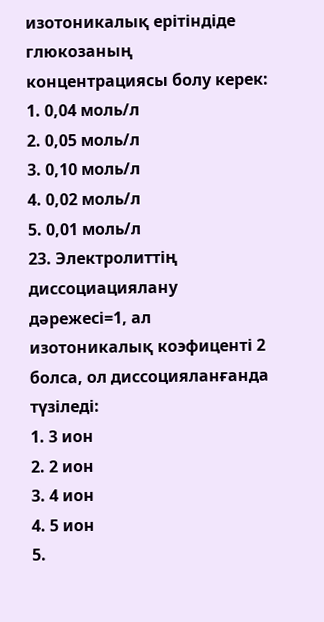изотоникалық ерітіндіде глюкозаның концентрациясы болу керек:
1. 0,04 моль/л
2. 0,05 моль/л
3. 0,10 моль/л
4. 0,02 моль/л
5. 0,01 моль/л
23. Электролиттiң диссоциациялану дәрежесi=1, ал изотоникалық коэфицентi 2 болса, ол диссоцияланғанда түзiледi:
1. 3 ион
2. 2 ион
3. 4 ион
4. 5 ион
5.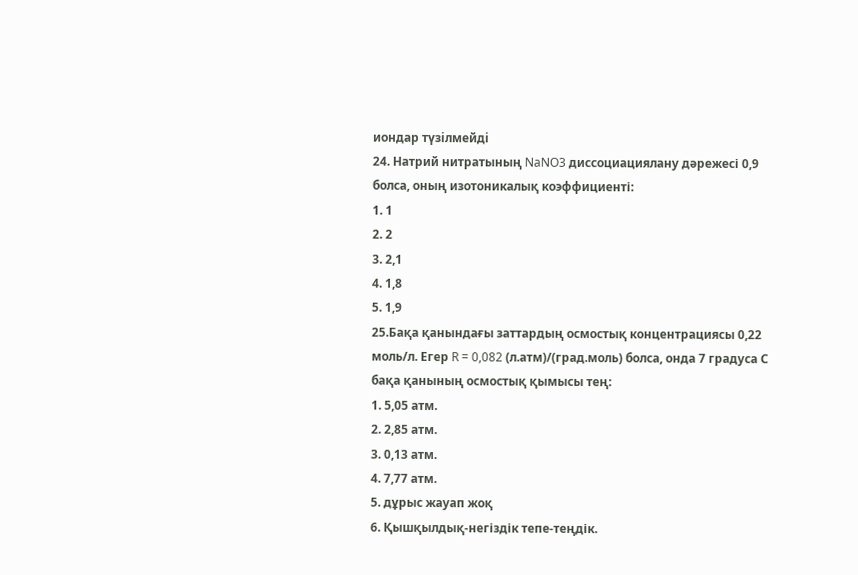иондар түзiлмейдi
24. Натрий нитратының NaNO3 диссоциациялану дәрежесі 0,9 болса, оның изотоникалық коэффициенті:
1. 1
2. 2
3. 2,1
4. 1,8
5. 1,9
25.Бақа қанындағы заттардың осмостық концентрациясы 0,22 моль/л. Егер R = 0,082 (л.атм)/(град.моль) болса, онда 7 градуса С бақа қанының осмостық қымысы тең:
1. 5,05 атм.
2. 2,85 атм.
3. 0,13 атм.
4. 7,77 атм.
5. дұрыс жауап жоқ
6. Қышқылдық-негіздік тепе-теңдік.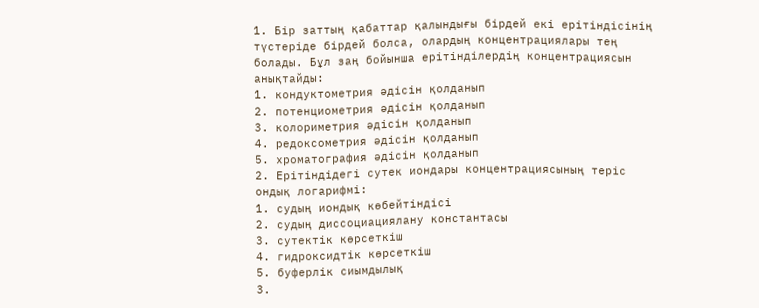1. Бір заттың қабаттар қалындығы бірдей екі ерітіндісінің түстеріде бірдей болса, олардың концентрациялары тең болады. Бұл заң бойынша ерітінділердің концентрациясын анықтайды:
1. кондуктометрия әдісін қолданып
2. потенциометрия әдісін қолданып
3. колориметрия әдісін қолданып
4. редоксометрия әдісін қолданып
5. хроматография әдісін қолданып
2. Ерітіндідегі сутек иондары концентрациясының теріс ондық логарифмі:
1. судың иондық көбейтіндісі
2. судың диссоциациялану константасы
3. сутектік көрсеткіш
4. гидроксидтік көрсеткіш
5. буферлік сиымдылық
3.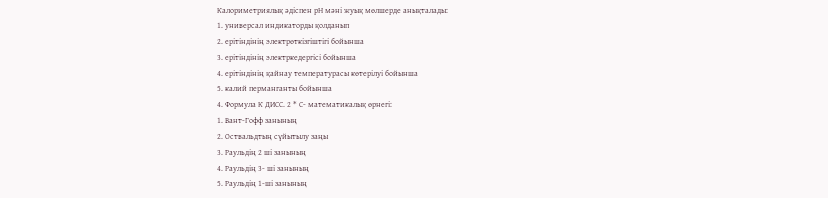Калориметриялық әдіспен рН мәні жуық мөлшерде анықталады:
1. универсал индикаторды қолданып
2. ерітіндінің электрөткізгіштігі бойынша
3. ерітіндінің электркедергісі бойынша
4. ерітіндінің қайнау температурасы көтерілуі бойынша
5. калий перманганты бойынша
4. Формула К ДИСС. 2 * С- математикалық өрнегі:
1. Вант-Гофф занының
2. Оствальдтың сүйытылу заңы
3. Раульдің 2 ші занының
4. Раульдің 3- ші занының
5. Раульдің 1-ші занының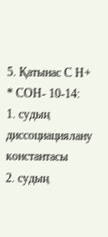5. Қатынас С Н+ * СОН- 10-14:
1. судың диссоциациялану константасы
2. судың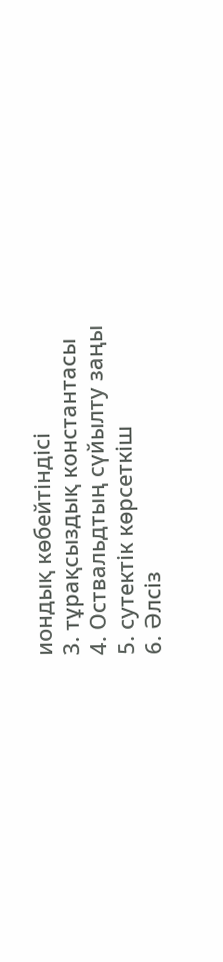иондық көбейтіндісі
3. тұрақсыздық константасы
4. Оствальдтың сүйылту заңы
5. сутектік көрсеткіш
6. Әлсіз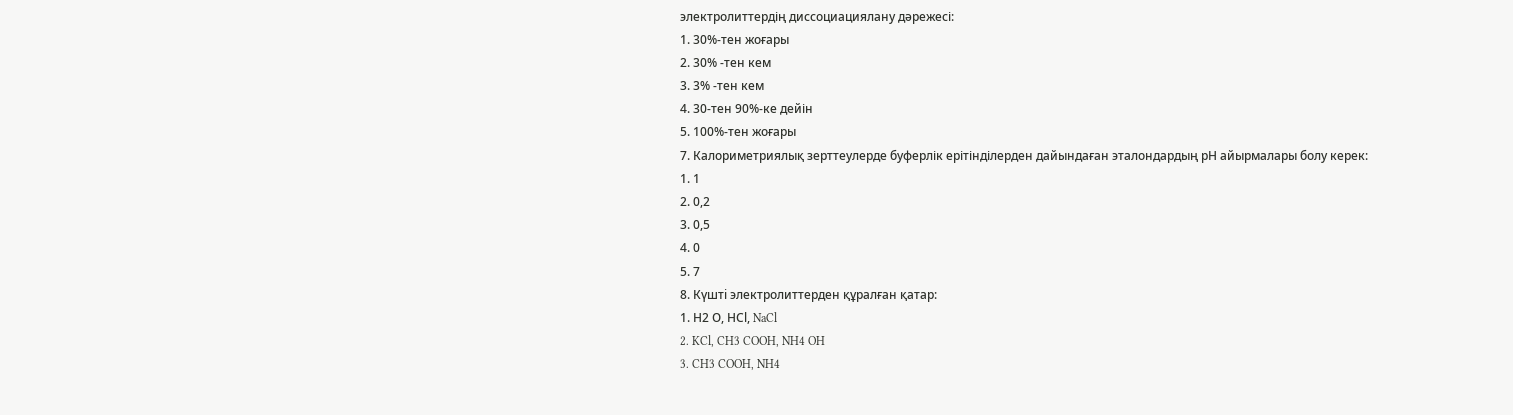электролиттердің диссоциациялану дәрежесі:
1. 30%-тен жоғары
2. 30% -тен кем
3. 3% -тен кем
4. 30-тен 90%-ке дейін
5. 100%-тен жоғары
7. Калориметриялық зерттеулерде буферлік ерітінділерден дайындаған эталондардың рН айырмалары болу керек:
1. 1
2. 0,2
3. 0,5
4. 0
5. 7
8. Күштi электролиттерден құралған қатар:
1. Н2 О, НCl, NaCl
2. KCl, CH3 COOH, NH4 OH
3. CH3 COOH, NH4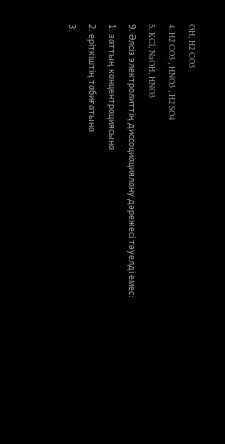OH, H2 CO3
4. H2 CO3 , HNO3 , H2 SO4
5. KCl, NaOH, HNO3
9. Әлсiз электролиттiң диссоциациялану дәрежесi тәуелдi емес:
1. заттың концентрациясына
2. ерiткiштiң табиғатына
3.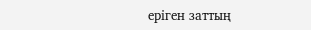ерiген заттың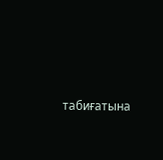табиғатына